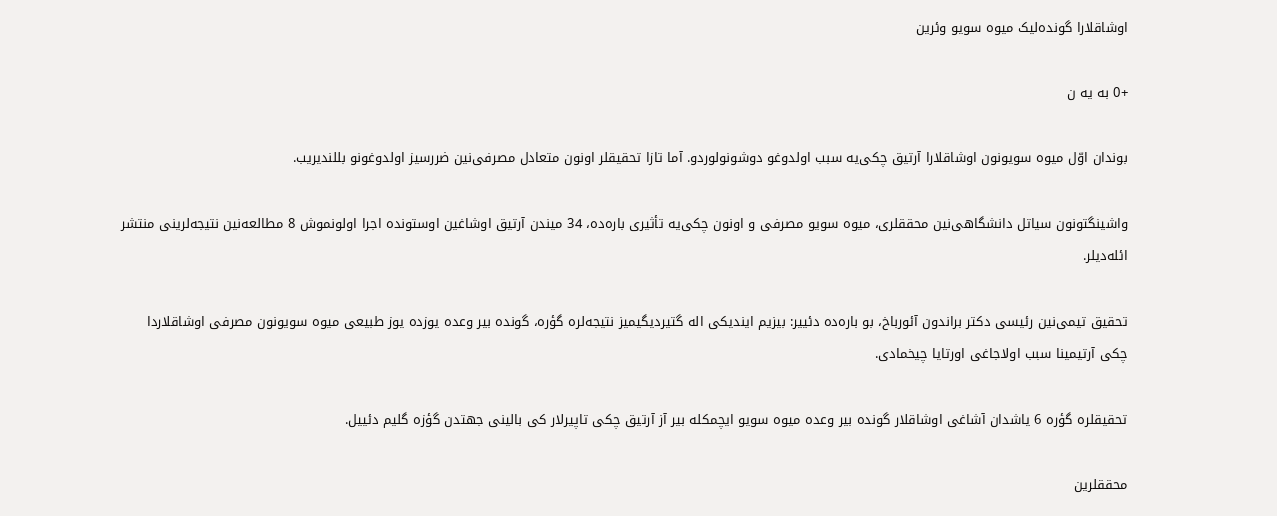اوشاقلارا گونده‌لیک میوه سویو وئرین

+0 به یه ن

بوندان اوّل میوه سویونون اوشاقلارا آرتیق چکی‌یه سبب اولدوغو دوشونولوردو. آما تازا تحقیقلر اونون متعادل مصرفی‌نین ضررسیز اولدوغونو بللندیریب.

واشینگتونون سیاتل دانشگاهی‌نین محققلری، میوه سویو مصرفی و اونون چکی‌یه تأثیری باره‌ده، 34 میندن آرتیق اوشاغین اوستونده اجرا اولونموش 8 مطالعه‌نین نتیجه‌لرینی منتشر ائله‌دیلر.

تحقیق تیمی‌نین رئیسی دکتر براندون آئورباخ، بو باره‌ده دئییر: بیزیم ایندیکی اله گتیردیگیمیز نتیجه‌لره گؤره، گونده بیر وعده یوزده یوز طبیعی میوه سویونون مصرفی اوشاقلاردا چکی آرتیمینا سبب اولاجاغی اورتایا چیخمادی.

تحقیقلره گؤره 6 یاشدان آشاغی اوشاقلار گونده بیر وعده میوه سویو ایچمکله بیر آز آرتیق چکی تاپیرلار کی بالینی جهتدن گؤزه گلیم دئییل.

محققلرین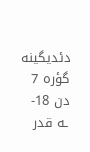دئدیگینه گؤره 7 دن 18-ـه قدر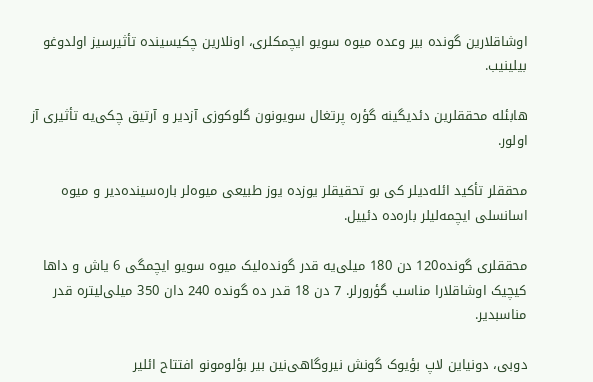اوشاقلارین گونده بیر وعده میوه سویو ایچمکلری، اونلارین چکیسینده تأثیرسیز اولدوغو بیلینیب.

هابئله محققلرین دئدیگینه گؤره پرتغال سویونون گلوکوزی آزدیر و آرتیق چکی‌یه تأثیری آز اولور.

محققلر تأکید ائله‌دیلر کی بو تحقیقلر یوزده یوز طبیعی میوه‌لر باره‌سینده‌دیر و میوه اسانسلی ایچمه‌لیلر باره‌ده دئییل.

محققلری گونده120 دن 180 میلی‌یه قدر گونده‌لیک میوه‌ سویو ایچمگی 6 یاش و داها کیچیک اوشاقلارا مناسب گؤرورلر. 7 دن 18 قدر ده گونده 240 دان 350 میلی‌لیتره قدر مناسبدیر.

دوبی، دونیاین لاپ بؤیوک گونش نیروگاهی‌نین بیر بؤلومونو افتتاح ائلیر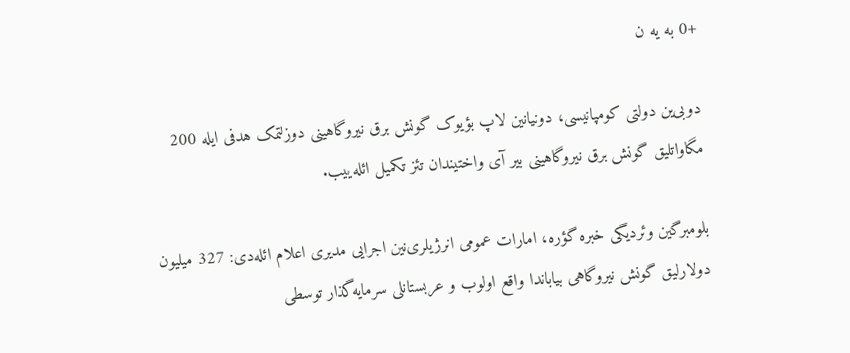+0 به یه ن

دوبی‌ین دولتی کومپانیسی، دونیانین لاپ بؤیوک گونش برق نیروگاهینی دوزلتمک هدفی ایله 200 مگاواتلیق گونش برق نیروگاهینی بیر آی واختیندان تئز تکمیل ائله‌ییب.

بلومبرگین وئردیگی خبره گؤره، امارات عمومی انرژیلری‌نین اجرایی مدیری اعلام ائله‌دی: 327 میلیون دولارلیق گونش نیروگاهی بیاباندا واقع اولوب و عربستانلی سرمایه‌گذار توسطی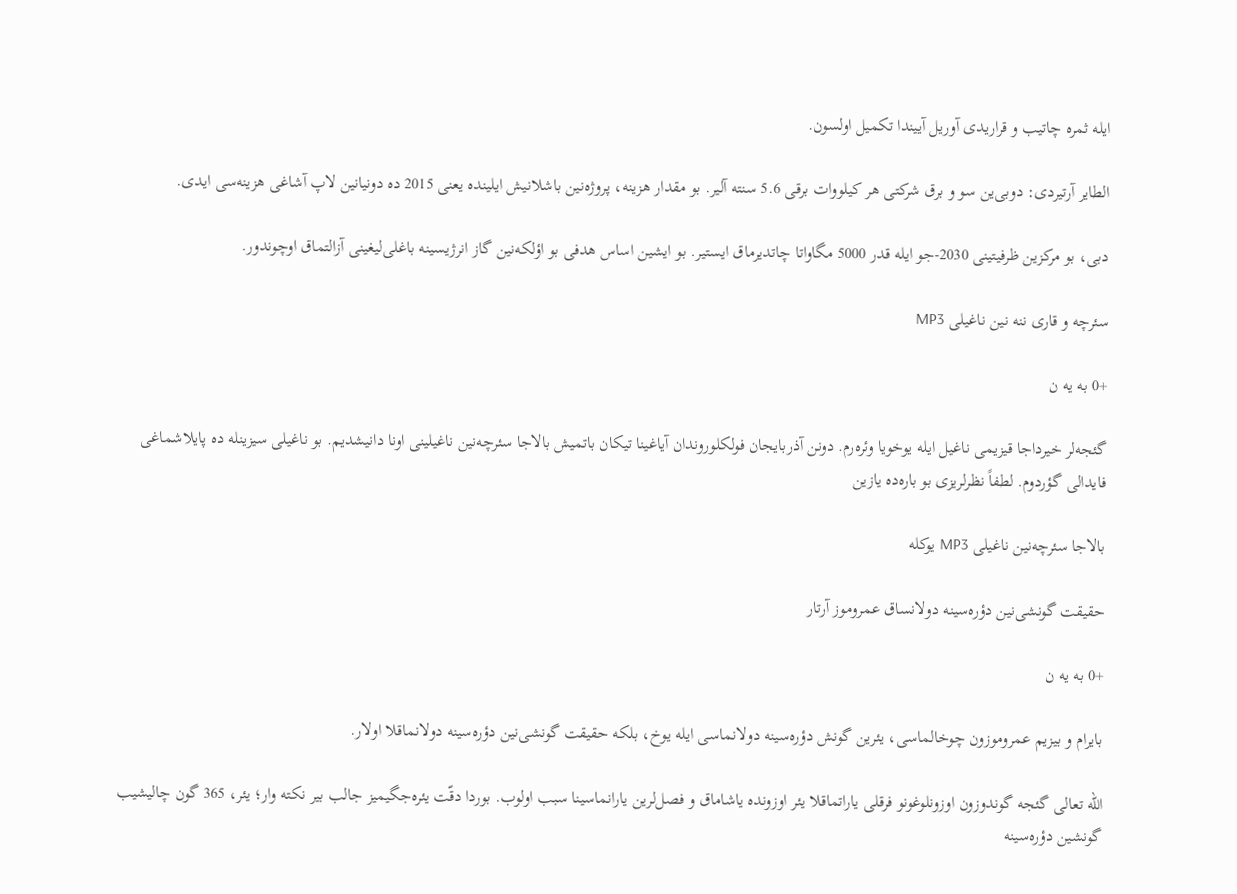ایله ثمره چاتیب و قراریدی آوریل آییندا تکمیل اولسون.

الطایر آرتیردی: دوبی‌ین سو و برق شرکتی هر کیلووات برقی 5.6 سنته آلیر. بو مقدار هزینه، پروژه‌نین باشلانیش ایلینده یعنی 2015 ده دونیانین لاپ آشاغی هزینه‌سی ایدی.

دبی، بو مرکزین ظرفیتینی 2030-جو ایله قدر 5000 مگاواتا چاتدیرماق ایستیر. بو ایشین اساس هدفی بو اؤلکه‌نین گاز انرژیسینه باغلی‌لیغینی آزالتماق اوچوندور.

سئرچه و قاری ننه نین ناغیلی MP3

+0 به یه ن

گئجه‌لر خیرداجا قیزیمی ناغیل ایله یوخویا وئره‌رم. دونن آذربایجان فولکلوروندان آیاغینا تیکان باتمیش بالاجا سئرچه‌نین ناغیلینی اونا دانیشدیم. بو ناغیلی سیزینله ده پایلاشماغی فایدالی گؤردوم. لطفاً نظرلریزی بو باره‌ده یازین

بالاجا سئرچه‌نین ناغیلی MP3 یوکله

حقیقت گونشی‌نین دؤره‌سینه دولانساق عمروموز آرتار

+0 به یه ن

بایرام و بیزیم عمروموزون چوخالماسی، یئرین گونش دؤره‌سینه دولانماسی ایله یوخ، بلکه حقیقت گونشی‌نین دؤره‌سینه دولانماقلا اولار.

الله تعالی گئجه گوندوزون اوزونلوغونو فرقلی یاراتماقلا یئر اوزونده یاشاماق و فصل‌لرین یارانماسینا سبب اولوب. بوردا دقّت یئره‌جگیمیز جالب بیر نکته وار؛ یئر، 365 گون چالیشیب گونشین دؤره‌سینه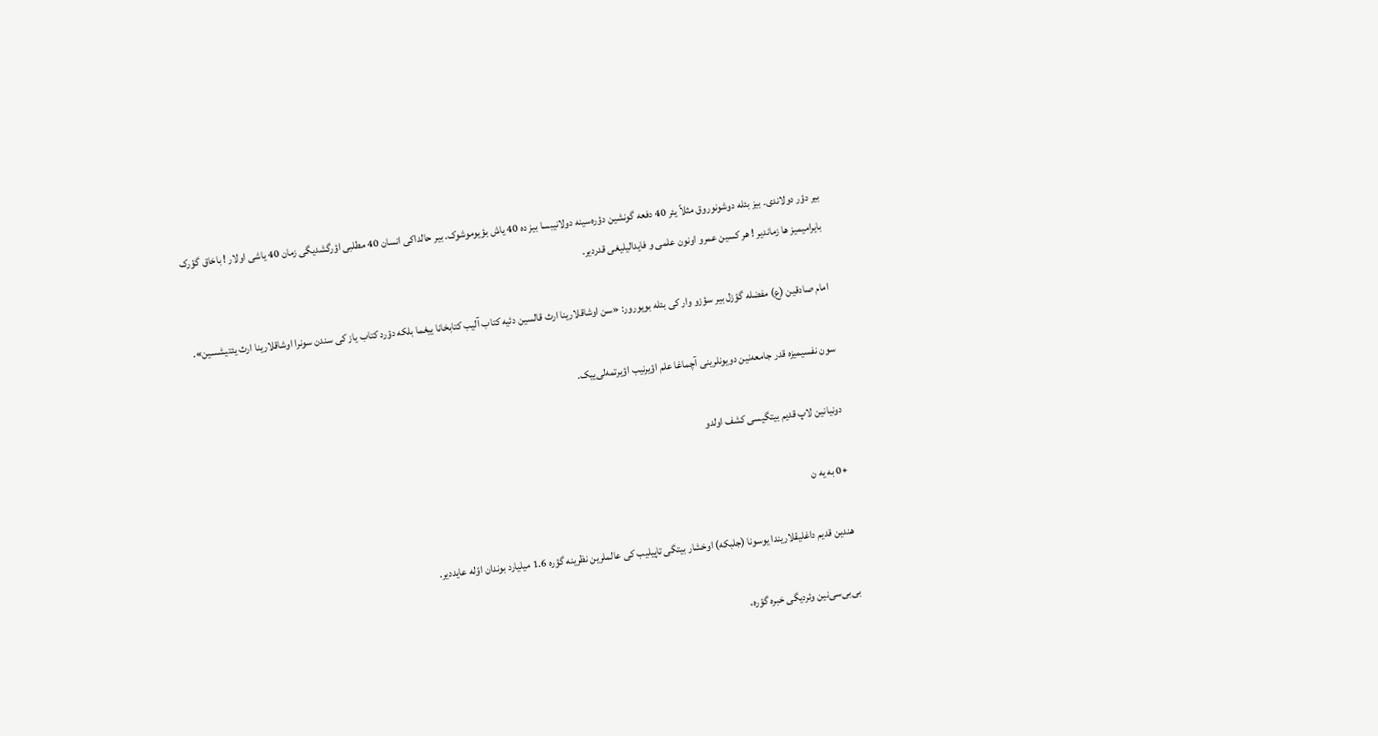بیر دؤر دولاندی. بیز بئله دوشونوروق مثلاً یئر 40 دفعه گونشین دؤره‌سینه دولانیبسا بیز ده 40 یاش بؤیوموشوک. بیر حالداکی انسان 40 مطلبی اؤرگشدیگی زمان 40 یاشی اولار ! باخاق گؤرک بایرامیمیز ها زماندیر ! هر کسین عمرو اونون علمی و فایدالیلیغی قدردیر.

امام صادقین (ع) مفضله گؤزل بیر سؤزو وار کی بئله بویورور: «سن اوشاقلارینا ارث قالسین دئیه کتاب آلیب کتابخانا ییغما بلکه دؤرد کتاب یاز کی سندن سونرا اوشاقلارینا ارث یئتیشسین».

سون نفسیمیزه قدر جامعه‌نین دویونلرینی آچماغا علم اؤیرنیب اؤیرتمه‌لی‌ییک.

دونیانین لاپ قدیم بیتگیسی کشف اولدو

+0 به یه ن

هندین قدیم داغلیقلاریندا یوسونا (جلبکه) اوخشار بیتگی تاپیلیب کی عالملرین نظرینه گؤره 1.6 میلیارد بوندان اوّله عایددیر.

بی‌بی‌سی‌نین وئردیگی خبره گؤره،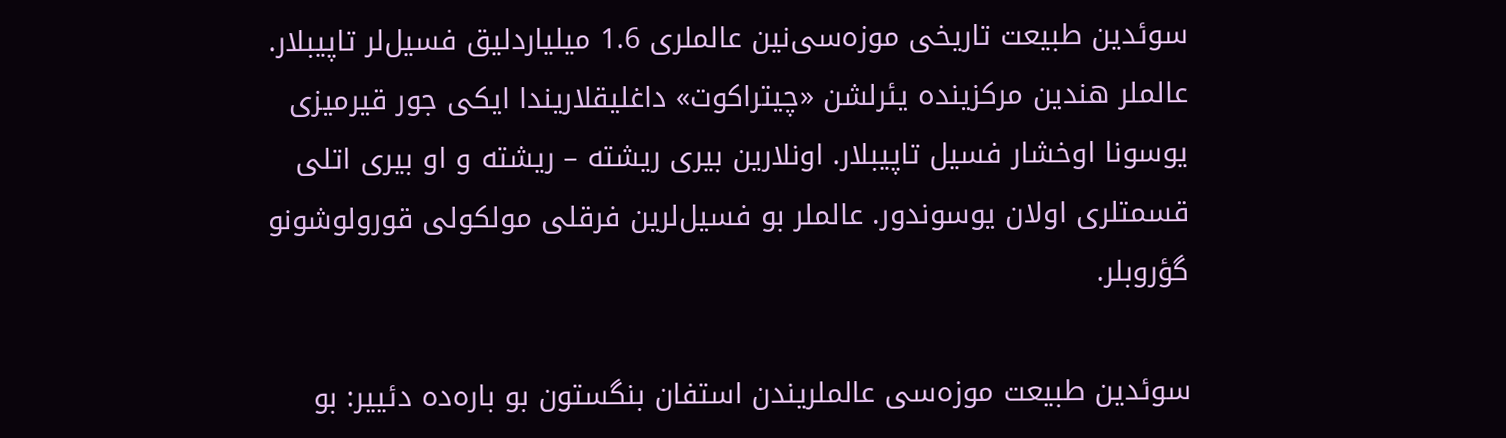سوئدین طبیعت تاریخی موزه‌سی‌نین عالملری 1.6 میلیاردلیق فسیل‌لر تاپیبلار. عالملر هندین مرکزینده یئرلشن «چیتراکوت» داغلیقلاریندا ایکی جور قیرمیزی یوسونا اوخشار فسیل تاپیبلار. اونلارین بیری ریشته – ریشته و او بیری اتلی قسمتلری اولان یوسوندور. عالملر بو فسیل‌لرین فرقلی مولکولی قورولوشونو گؤروبلر.

سوئدین طبیعت موزه‌سی عالملریندن استفان بنگستون بو باره‌ده دئییر: بو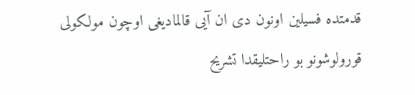قدمتده فسیلین اونون دی ان آیی قالمادیغی اوچون مولکولی قورولوشونو بو راحتلیقدا تشریح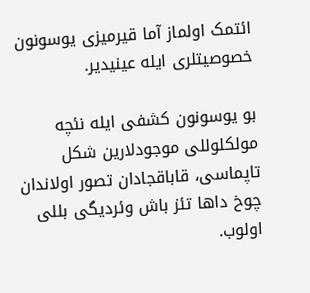ائتمک اولماز آما قیرمیزی یوسونون خصوصیتلری ایله عینیدیر.

بو یوسونون کشفی ایله نئچه مولکلوللی موجودلارین شکل تاپماسی، قاباقجادان تصور اولاندان چوخ داها تئز باش وئردیگی بللی اولوب.